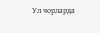Ул чорларда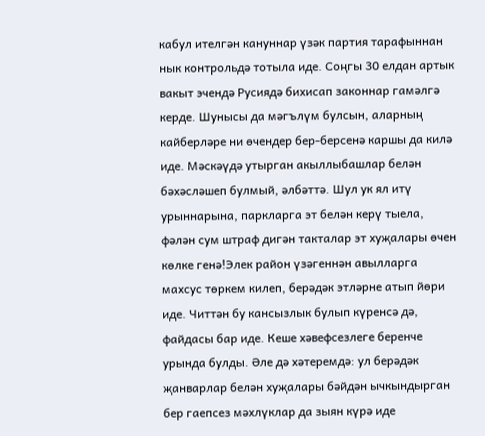кабул ителгән кануннар үзәк партия тарафыннан нык контрольдә тотыла иде. Соңгы 30 елдан артык вакыт эчендә Русиядә бихисап законнар гамәлгә керде. Шунысы да мәгълүм булсын, аларның кайберләре ни өчендер бер-берсенә каршы да килә иде. Мәскәүдә утырган акыллыбашлар белән бәхәсләшеп булмый, әлбәттә. Шул ук ял итү урыннарына, паркларга эт белән керү тыела, фәлән сум штраф дигән такталар эт хуҗалары өчен көлке генә!Элек район үзәгеннән авылларга махсус төркем килеп, берәдәк этләрне атып йөри иде. Читтән бу кансызлык булып күренсә дә, файдасы бар иде. Кеше хәвефсезлеге беренче урында булды. Әле дә хәтеремдә: ул берәдәк җанварлар белән хуҗалары бәйдән ычкындырган бер гаепсез мәхлүклар да зыян күрә иде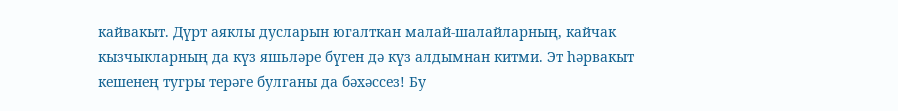кайвакыт. Дүрт аяклы дусларын югалткан малай-шалайларның, кайчак кызчыкларның да күз яшьләре бүген дә күз алдымнан китми. Эт һәрвакыт кешенең тугры терәге булганы да бәхәссез! Бу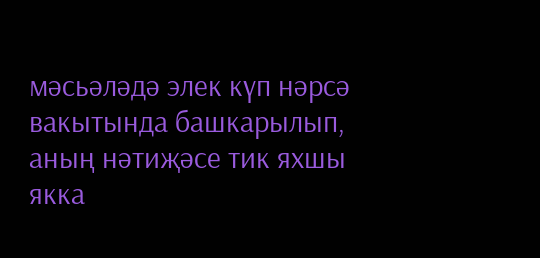мәсьәләдә элек күп нәрсә вакытында башкарылып, аның нәтиҗәсе тик яхшы якка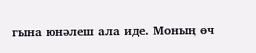гына юнәлеш ала иде. Моның өч